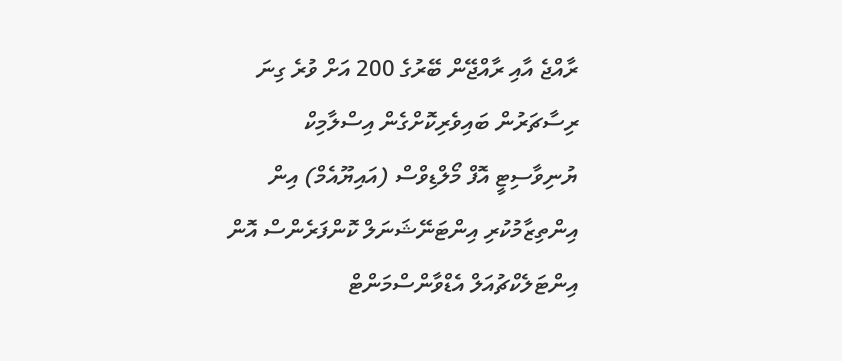ރާއްޖެ އާއި ރާއްޖޭން ބޭރުގެ 200 އަށް ވުރެ ގިނަ ރިސާޗަރުން ބައިވެރިކޮށްގެން އިސްލާމިކް ޔުނިވާސިޓީ އޮފް މޯލްޑިވްސް (އައިޔޫއެމް) އިން އިންތިޒާމުކުރި އިންޓަނޭޝަނަލް ކޮންފަރެންސް އޮން އިންޓަލެކްޗުއަލް އެޑްވާންސްމަންޓް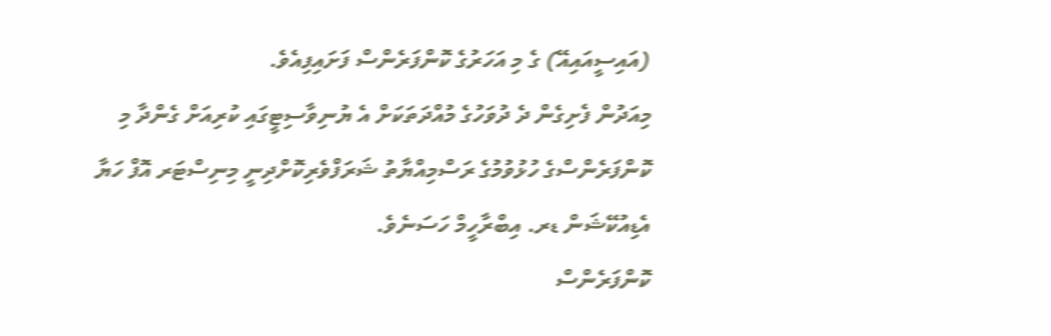(އައިސީއައިއޭ) ގެ މި އަހަރުގެ ކޮންފަރެންސް ފަށައިފިއެވެ.
މިއަދުން ފެށިގެން ދެ ދުވަހުގެ މުއްދަތަކަށް އެ ޔުނިވާސިޓީގައި ކުރިއަށް ގެންދާ މި ކޮންފަރެންސްގެ ހުޅުވުމުގެ ރަސްމިއްޔާތު ޝަރަފްވެރިކޮށްދިނީ މިނިސްޓަރ އޮފް ހަޔާ އެޑިއުކޭޝަން ޑރ. އިބްރާހީމް ހަސަނެވެ.
ކޮންފަރެންސް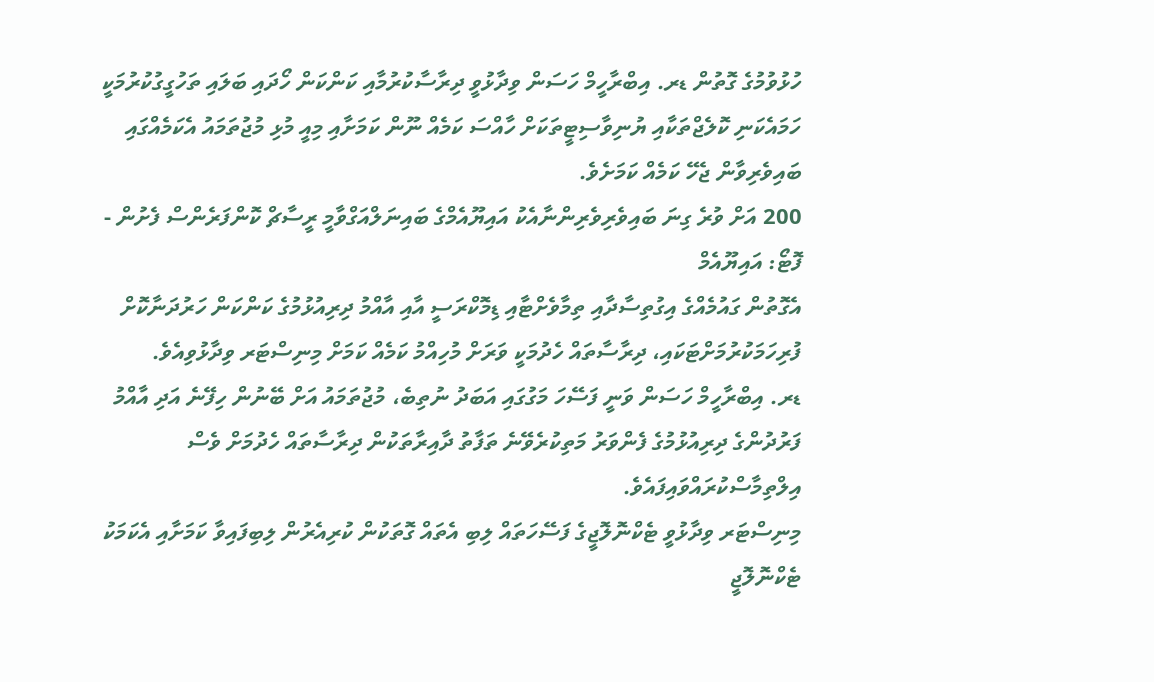ހުޅުވުމުގެ ގޮތުން ޑރ. އިބްރާހީމް ހަސަން ވިދާޅުވީ ދިރާސާކުރުމާއި ކަންކަން ހޯދައި ބަލައި ތަހުގީގުކުރުމަކީ ހަމައެކަނި ކޮލެޖްތަކާއި ޔުނިވާސިޓީތަކަށް ހާއްސަ ކަމެއް ނޫން ކަމަށާއި މިއީ މުޅި މުޖުތަމައު އެކަމެއްގައި ބައިވެރިވާން ޖެހޭ ކަމެއް ކަމަށެވެ.
200 އަށް ވުރެ ގިނަ ބައިވެރިވެރިންނާއެކު އައިޔޫއެމްގެ ބައިނަލްއަގްވާމީ ރީސާޗް ކޮންފަރެންސް ފެށުން - ފޮޓޯ: އައިޔޫއެމް
އެގޮތުން ގައުމެއްގެ އިގުތިސާދާއި ތިމާވެށްޓާއި ޑިމޮކްރަސީ އާއި އާއްމު ދިރިއުޅުމުގެ ކަންކަން ހަރުދަނާކޮށް ފުރިހަމަކުރުމަށްޓަކައި، ދިރާސާތައް ހެދުމަކީ ވަރަށް މުހިއްމު ކަމެއް ކަމަށް މިނިސްޓަރ ވިދާޅުވިއެވެ.
ޑރ. އިބްރާހީމް ހަސަން ވަނީ ފަސޭހަ މަގުގައި އަބަދު ނުތިބެ، މުޖުތަމައު އަށް ބޭނުން ހިފޭނެ އަދި އާއްމު ފަރުދުންގެ ދިރިއުޅުމުގެ ފެންވަރު މަތިކުރެވޭނެ ތަފާތު ދާއިރާތަކުން ދިރާސާތައް ހެދުމަށް ވެސް އިލްތިމާސްކުރައްވައިފައެވެ.
މިނިސްޓަރ ވިދާޅުވީ ޓެކްނޮލޮޖީގެ ފަސޭހަތައް ލިބި އެތައް ގޮތަކުން ކުރިއެރުން ލިބިފައިވާ ކަމަށާއި އެކަމަކު ޓެކްނޮލޮޖީ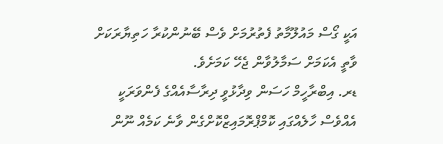އަކީ ގޯސް މައުލޫމާތު ފެތުރުމަށް ވެސް ބޭނުންކުރާ ހަތިޔާރަކަށް ވާތީ އެކަމަށް ސަމާލުވާން ޖެހޭ ކަމަށެވެ.
ޑރ. އިބްރާހީމް ހަސަން ވިދާޅުވީ ދިރާސާއެއްގެ ފެންވަރަކީ އެއްވެސް ހާލެއްގައި ކޮމްޕްރޮމައިޒްކޮށްގެން ވާނެ ކަމެއް ނޫން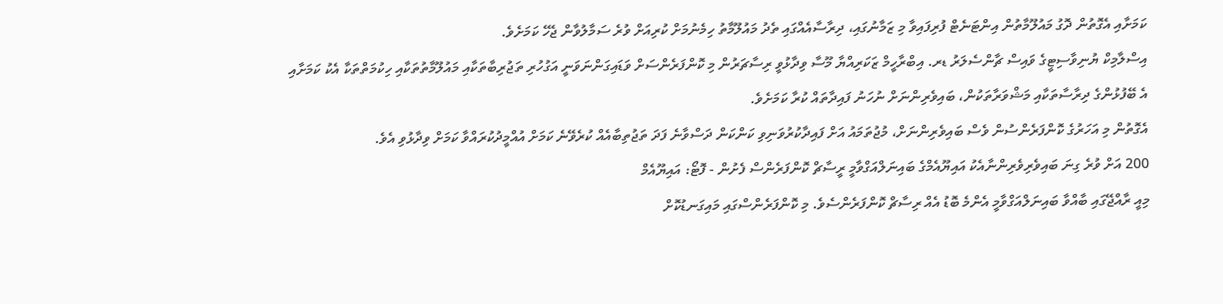ކަމަށާއި އެގޮތުން ދޮގު މައުލޫމާތުން އިންޓަނެޓް ފުރިފައިވާ މި ޒަމާނުގައި، ދިރާސާއެއްގައި ތެދު މައުލޫމާތު ހިމެނުމަށް ކުރިއަށް ވުރެ ސަމާލުވާން ޖެހޭ ކަމަށެވެ.
އިސްލާމިކް ޔުނިވާސިޓީގެ ވައިސް ޗާންސެލަރު ޑރ. އިބްރާހީމް ޒަކަރިއްޔާ މޫސާ ވިދާޅުވީ ރިސާޗަރުން މި ކޮންފަރެންސަށް ވަޑައިގަންނަވަނީ އަގުހުރި ތަޖުރިބާތަކާއި މައުލޫމާތުތަކާއި ހިކުމަތްތަކާ އެކު ކަމަށާއި އެ ބޭފުޅުންގެ ދިރާސާތަކާއި މަޝްވަރާތަކުން، ބައިވެރިންނަށް ނުހަނު ފައިދާތައް ކުރާ ކަމަށެވެ.
އެގޮތުން މި އަހަރުގެ ކޮންފަރެންސުން ވެސް ބައިވެރިންނަށް، މުޖުތަމައު އަށް ފައިދާކުރުވަނިވި ކަންކަން ދަސްވާނެ ފަދަ ތަޖުތިބާއެއް ކުރެވޭނެ ކަމަށް އުއްމީދުކުރައްވާ ކަމަށް ވިދާޅުވި އެވެ.
200 އަށް ވުރެ ގިނަ ބައިވެރިވެރިންނާއެކު އައިޔޫއެމްގެ ބައިނަލްއަގްވާމީ ރީސާޗް ކޮންފަރެންސް ފެށުން - ފޮޓޯ: އައިޔޫއެމް
މިއީ ރާއްޖޭގައި ބާއްވާ ބައިނަލްއަގްވާމީ އެންމެ ބޮޑު އެއް ރިސާޗް ކޮންފަރެންސެވެ. މި ކޮންފަރެންސްގައި މައިގަނޑުކޮށް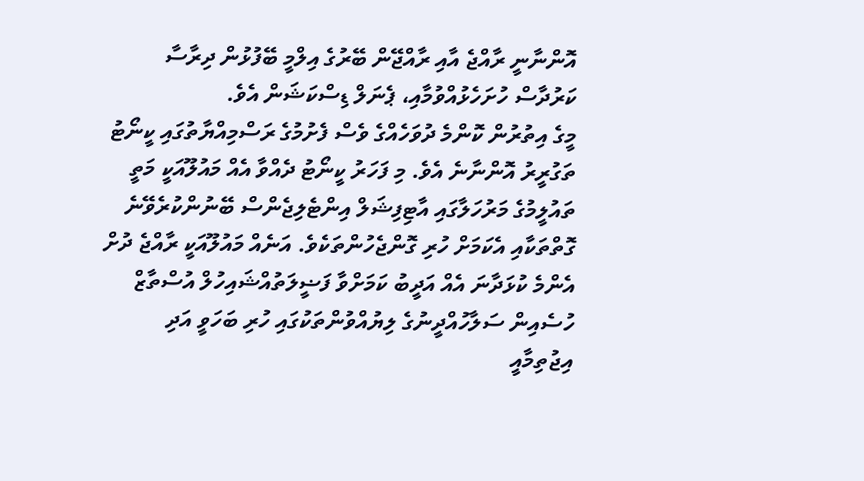އޮންނާނީ ރާއްޖެ އާއި ރާއްޖޭން ބޭރުގެ އިލްމީ ބޭފުޅުން ދިރާސާ ކަރުދާސް ހުށަހެޅުއްވުމާއި، ޕެނަލް ޑިސްކަޝަން އެވެ.
މީގެ އިތުރުން ކޮންމެ ދުވަހެއްގެ ވެސް ފެށުމުގެ ރަސްމިއްޔާތުގައި ކީނޯޓު ތަގުރީރު އޮންނާނެ އެވެ. މި ފަހަރު ކީނޯޓު ދެއްވާ އެއް މައުލޫއަކީ މަތީ ތައުލީމުގެ މަރުހަލާގައި އާޓިފިޝަލް އިންޓެލިޖެންސް ބޭނުންކުރެވޭނެ ގޮތްތަކާއި އެކަމަށް ހުރި ގޮންޖެހުންތަކެވެ. އަނެއް މައުލޫއަކީ ރާއްޖެ ދުށް އެންމެ ކުޅަދާނަ އެއް އަދީބު ކަމަށްވާ ފަޟީލަތުއްޝައިހުލް އުސްތާޒް ހުސެއިން ސަލާހުއްދީނުގެ ލިޔުއްވުންތަކުގައި ހުރި ބަހަވީ އަދި އިޖުތިމާއީ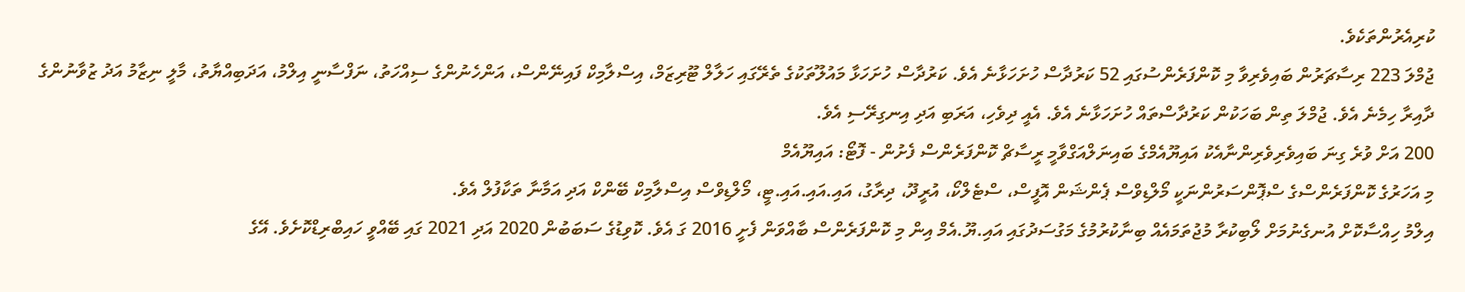ކުރިއެރުންތަކެވެ.
ޖުމްލަ 223 ރިސާޗަރުން ބައިވެރިވާ މި ކޮންފަރެންސުގައި 52 ކަރުދާސް ހުށަހަޅާނެ އެވެ. ކަރުދާސް ހުށަހަޅާ މައުލޫތަކުގެ ތެރޭގައި ހަލާލް ޓޫރިޒަމް، އިސްލާމިކް ފައިނޭންސް، އަންހެނުންގެ ސިއްހަތު، ނަފްސާނީ އިލްމު، އަދަބިއްޔާތު، މާލީ ނިޒާމު އަދު ޒުވާނުންގެ ދާއިރާ ހިމެނެ އެވެ. ޖުމްލަ ތިން ބަހަކުން ކަރުދާސްތައް ހުށަހަޅާނެ އެވެ. އެއީ ދިވެހި، އަރަބި އަދި އިނގިރޭސި އެވެ.
200 އަށް ވުރެ ގިނަ ބައިވެރިވެރިންނާއެކު އައިޔޫއެމްގެ ބައިނަލްއަގްވާމީ ރީސާޗް ކޮންފަރެންސް ފެށުން - ފޮޓޯ: އައިޔޫއެމް
މި އަހަރުގެ ކޮންފަރެންސްގެ ސްޕޮންސަރުންނަކީ މޯލްޑިވްސް ޕެންޝަން އޮފީސް، ސްޓެލްކޯ، އުރީދޫ، ދިރާގު، އައި.އައި.އައި.ޓީ، މޯލްޑިވްސް އިސްލާމިކް ބޭންކް އަދި އަމާނާ ތަކާފުލް އެވެ.
އިލްމު ހިއްސާކޮށް އުނގެނުމަށް ލޯބިކުރާ މުޖުތަމައެއް ބިނާކުރުމުގެ މަގުސަދުގައި އައި.ޔޫ.އެމް އިން މި ކޮންފަރެންސް ބާއްވަން ފެށީ 2016 ގަ އެވެ. ކޮވިޑުގެ ސަބަބުން 2020 އަދި 2021 ގައި ބޭއްވީ ހައިބްރިޑްކޮށެވެ. އޭގެ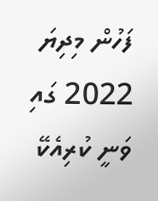ފަހުން މިދިޔަ 2022 ގައި ވަނީ ކުރިއެކޭ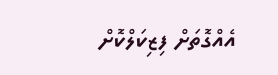އެއްގޮތަށް ފިޒިކަލްކޮށް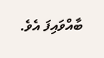ބާއްވައިފަ އެވެ.